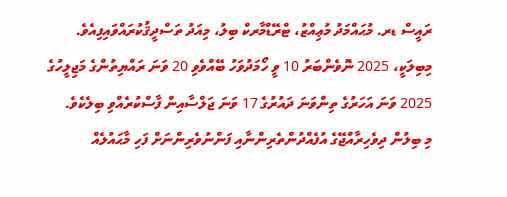ރައީސް ޑރ. މުޙައްމަދު މުޢިއްޒު، ޓްރޭޑްމާރކް ބިލު، މިއަދު ތަސްދީޤުކުރައްވައިފިއެވެ.
މިބިލަކީ، 2025 ނޮވެންބަރު 10 ވީ ހޯމަދުވަހު ބޭއްވެވި 20 ވަނަ ރައްޔިތުންގެ މަޖިލީހުގެ 2025 ވަނަ އަހަރުގެ ތިންވަނަ ދައުރުގެ 17 ވަނަ ޖަލްސާއިން ފާސްކުރެއްވި ބިލެކެވެ.
މި ބިލުން ދިވެހިރާއްޖޭގެ އުފެއްދުންތެރިންނާއި ފަންނުވެރިންނަށް ފަހި މާޙައުލެއް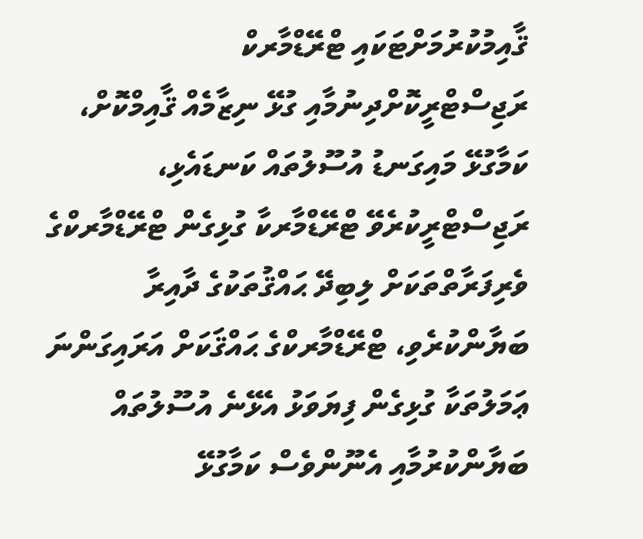ޤާއިމުކުރުމަށްޓަކައި ޓްރޭޑްމާރކް ރަޖިސްޓްރީކޮށްދިނުމާއި ގުޅޭ ނިޒާމެއް ޤާއިމްކޮށް، ކަމާގުޅޭ މައިގަނޑު އުސޫލުތައް ކަނޑައެޅި، ރަޖިސްޓްރީކުރެވޭ ޓްރޭޑްމާރކާ ގުޅިގެން ޓްރޭޑްމާރކްގެ ވެރިފަރާތްތަކަށް ލިބިދޭ ޙައްޤުތަކުގެ ދާއިރާ ބަޔާންކުރެވި، ޓްރޭޑްމާރކްގެ ޙައްޤަކަށް އަރައިގަންނަ ޢަމަލުތަކާ ގުޅިގެން ފިޔަވަޅު އެޅޭނެ އުސޫލުތައް ބަޔާންކުރުމާއި އެނޫންވެސް ކަމާގުޅޭ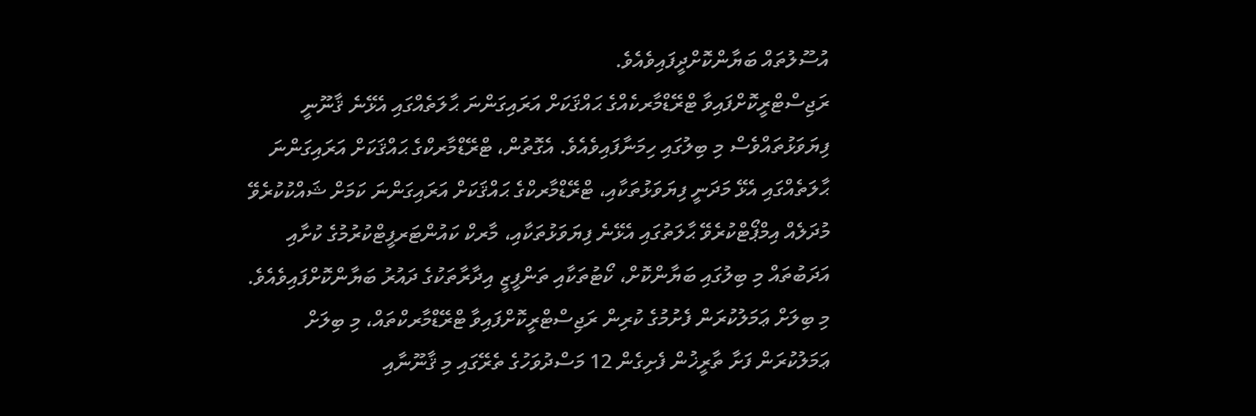އުސޫލުތައް ބަޔާންކޮށްދީފައިވެއެވެ.
ރަޖިސްޓްރީކޮށްފައިވާ ޓްރޭޑްމާރކެއްގެ ޙައްޤަކަށް އަރައިގަންނަ ޙާލަތެއްގައި އެޅޭނެ ޤާނޫނީ ފިޔަވަޅުތައްވެސް މި ބިލުގައި ހިމަނާފައިވެއެވެ. އެގޮތުން، ޓްރޭޑްމާރކްގެ ޙައްޤަކަށް އަރައިގަންނަ ޙާލަތެއްގައި އެޅޭ މަދަނީ ފިޔަވަޅުތަކާއި، ޓްރޭޑްމާރކްގެ ޙައްޤަކަށް އަރައިގަންނަ ކަމަށް ޝައްކުކުރެވޭ މުދަލެއް އިމްޕޯޓްކުރެވޭ ޙާލަތުގައި އެޅޭނެ ފިޔަވަޅުތަކާއި، މާރކް ކައުންޓަރފީޓްކުރުމުގެ ކުށާއި އަދަބުތައް މި ބިލުގައި ބަޔާންކޮށް، ކޯޓުތަކާއި ތަންފީޒީ އިދާރާތަކުގެ ދައުރު ބަޔާންކޮށްފައިވެއެވެ.
މި ބިލަށް ޢަމަލުކުރަން ފެށުމުގެ ކުރިން ރަޖިސްޓްރީކޮށްފައިވާ ޓްރޭޑްމާރކްތައް، މި ބިލަށް ޢަމަލުކުރަން ފަށާ ތާރީޚުން ފެށިގެން 12 މަސްދުވަހުގެ ތެރޭގައި މި ޤާނޫނާއި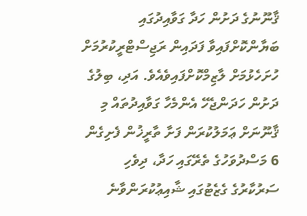ޤާނޫނުގެ ދަށުން ހަދާ ގަވާއިދުގައި ބަޔާންކޮށްފައިވާ ފަދައިން ރަޖިސްޓްރީކުރުމަށް ހުށަހެޅުމަށް ލާޒިމްކޮށްފައިވެއެވެ. އަދި، ބިލުގެ ދަށުން ހަދަންޖެހޭ އެންމެހާ ގަވާއިދުތައް މި ޤާނޫނަށް ޢަމަލުކުރަން ފަށާ ތާރީޚުން ފެށިގެން 6 މަސްދުވަހުގެ ތެރޭގައި ހަދާ، ދިވެހި ސަރުކާރުގެ ގެޒެޓުގައި ޝާއިޢުކުރަންވާނެ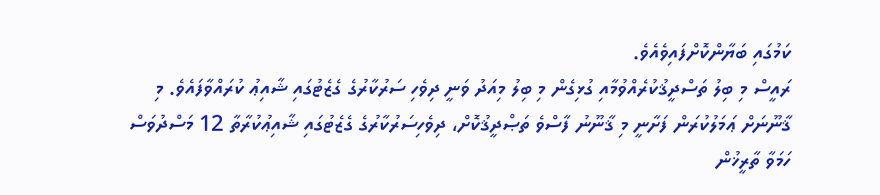ކަމުގައި ބަޔާންކޮށްފައިވެއެވެ.
ރައީސް މި ބިލު ތަސްދީޤުކުރެއްވުމާއި ގުޅިގެން މި ބިލު މިއަދު ވަނީ ދިވެހި ސަރުކާރުގެ ގެޒެޓުގައި ޝާއިޢު ކުރައްވާފައެވެ. މި ޤާނޫނަށް ޢަމަލުކުރަން ފަށާނީ މި ޤާނޫނު ފާސްވެ ތަޞްދީޤުކޮށް، ދިވެހިސަރުކާރުގެ ގެޒެޓުގައި ޝާއިޢުކުރާތާ 12 މަސްދުވަސް ހަމަވާ ތާރީޚުން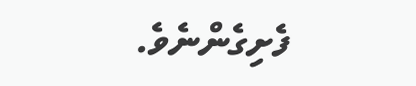ފެށިގެންނެވެ.